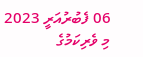06 ފެބުރުއަރީ 2023
މި ވެރިކަމުގެ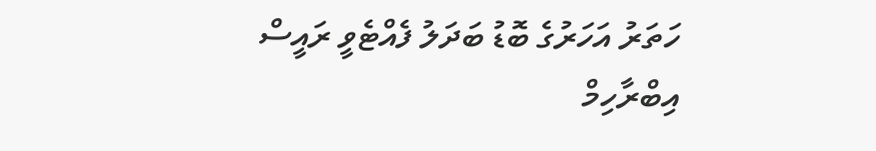ހަތަރު އަހަރުގެ ބޮޑު ބަދަލު ފެއްޓެވީ ރައީސް އިބްރާހިމް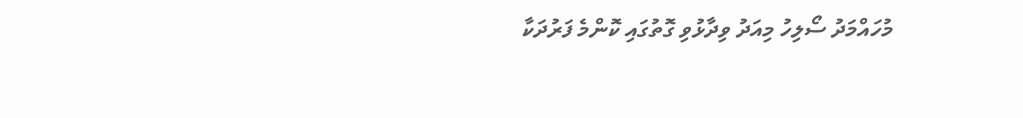މުހައްމަދު ސޯލިހު މިއަދު ވިދާޅުވި ގޮތުގައި ކޮންމެ ފަރުދަކާ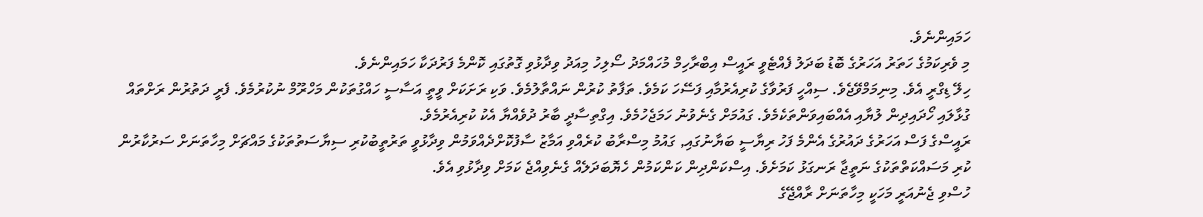ހަމައިންނެވެ.
މި ވެރިކަމުގެ ހަތަރު އަހަރުގެ ބޮޑު ބަދަލު ފެއްޓެވީ ރައީސް އިބްރާހިމް މުހައްމަދު ސޯލިހު މިއަދު ވިދާޅުވި ގޮތުގައި ކޮންމެ ފަރުދަކާ ހަމައިންނެވެ.
ހިލޭ ޑިގްރީ އެވެ. މިނިމަމްވޭޖެވެ. ސިއްހީ ފަރުވާގެ ކުރިއެރުމާއި ފަސޭހަ ކަމެވެ. ތަފާތު ކުރުން ނައްތާލުމެވެ. ވަކި ރަށަކަށް ވީތީ އަސާސީ ހައްގުތަކުން މަހްރޫމް ނުކުރުމެވެ. ފެރީ ދަތުރުން ރަށްތައް ގުޅާލައި ހޯދައިދިން ލުޔާއި އެއްބައިވަންތަކެމެވެ. ގައުމަށް ގެނެވުނު ހަމަޖެހުމެވެ. އިގްތިސާދީ ބާރު ދުވެއްޔާ އެކު ކުރިއެރުމެވެ.
ރައީސްގެ ފަސް އަހަރުގެ ދައުރުގެ އެންމެ ފަހު ރިޔާސީ ބަޔާނުގައި, ގައުމު މިސްރާބު ކުރެއްވި އަމާޒު ސާފުކޮށްދެއްވަމުން ވިދާޅުވީ ތަރުތީބުކުރި ސިޔާސަތުތަކުގެ މައްޗަށް މިހާތަނަށް ސަރުކާރުން ކުރި މަސައްކަތްތަކުގެ ނަތީޖާ ރަނގަޅު ކަމަށެވެ. އިސްކަންދިން ކަންކަމުން ހެޔޮބަދަލެއް ގެނެވިއްޖެ ކަމަށް ވިދާޅުވި އެވެ.
ހުސްވި ޖެނުއަރީ މަހަކީ މިހާތަނަށް ރާއްޖޭގެ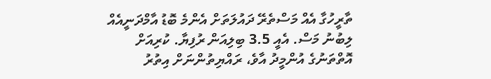ތާރީހުގާ އެއް މަސްތެރޭ ދައުލަތަށް އެންމެ ބޮޑު އާމްދަނީއެއް ލިބުނު މަސް. އެއީ 3.5 ބިލިއަން ރުފިޔާ. ކުރިއަށް އޮތްތަނުގެ އުންމީދު އާވެ، ރައްޔިތުންނަށް އިތުރު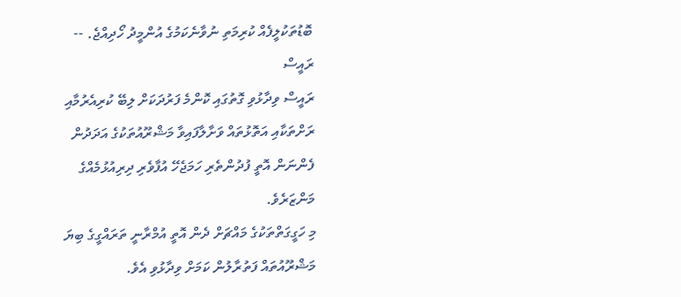ބޮޑުތަކުލީފެއް ކުރިމަތި ނުވާނެކަމުގެ އުންމީދު ހޯދިއްޖެ. -- ރައީސް
ރައީސް ވިދާޅުވި ގޮތުގައި ކޮންމެ ފަރުދަކަށް ލިބޭ ކުރިއެރުމާއި ރަށްތަކާއި އަތޮޅުތައް ވަށާލާފައިވާ މަޝްރޫއުތަކުގެ އަދަދުން ފެންނަން އޮތީ ފުދުންތެރި ހަމަޖެހޭ އުފާވެރި ދިރިއުޅުމެއްގެ މަންޒަރެވެ.
މި ހަގީގަތްތަކުގެ މައްޗަށް ދެން އޮތީ އުމްރާނީ ތަރައްގީގެ ބިޔަ މަޝްރޫއުތައް ފަތުރާލުން ކަމަށް ވިދާޅުވި އެވެ.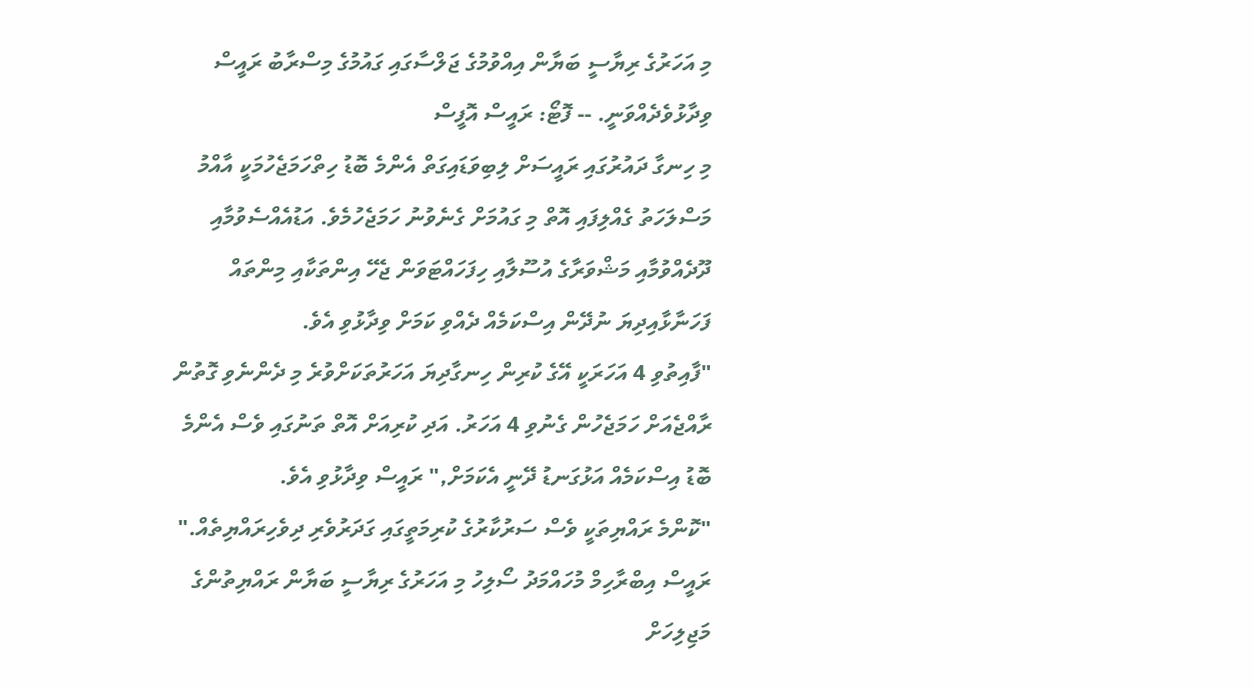މި އަހަރުގެ ރިޔާސީ ބަޔާން އިއްވުމުގެ ޖަލްސާގައި ގައުމުގެ މިސްރާބު ރައީސް ވިދާޅުވެދެއްވަނީ. -- ފޮޓޯ: ރައީސް އޮފީސް
މި ހިނގާ ދައުރުގައި ރައީސަށް ލިބިވަޑައިގަތް އެންމެ ބޮޑު ހިތްހަމަޖެހުމަކީ އާއްމު މަސްލަހަތު ގެއްލިފައި އޮތް މި ގައުމަށް ގެނެވުނު ހަމަޖެހުމެވެ. އަޑުއެއްސެވުމާއި ދޫދެއްވުމާއި މަޝްވަރާގެ އުސޫލާއި ހިފަހައްޓަވަން ޖެހޭ އިންތަކާއި މިންތައް ފަހަނާޅާއިދިޔަ ނުދޭން އިސްކަމެއް ދެއްވި ކަމަށް ވިދާޅުވި އެވެ.
"ފާއިތުވި 4 އަހަރަކީ އޭގެ ކުރިން ހިނގާދިޔަ އަހަރުތަކަށްވުރެ މި ދެންނެވި ގޮތުން ރާއްޖެއަށް ހަމަޖެހުން ގެނުވި 4 އަހަރު. އަދި ކުރިއަށް އޮތް ތަނުގައި ވެސް އެންމެ ބޮޑު އިސްކަމެއް އަޅުގަނޑު ދޭނީ އެކަމަށް," ރައީސް ވިދާޅުވި އެވެ.
"ކޮންމެ ރައްޔިތަކީ ވެސް ސަރުކާރުގެ ކުރިމަތީގައި ގަދަރުވެރި ދިވެހިރައްޔިތެއް."
ރައީސް އިބްރާހިމް މުހައްމަދު ސޯލިހު މި އަހަރުގެ ރިޔާސީ ބަޔާން ރައްޔިތުންގެ މަޖިލިހަށް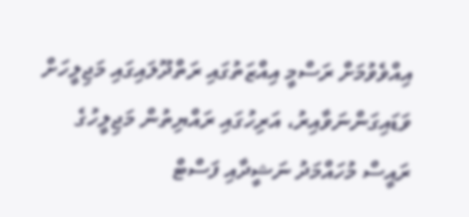އިއްވެވުމަށް ރަސްމީ އިއްޒަތުގައި ރަތްދޫލައިގައި މަޖިލީހަށް ވަޑައިގަންނަވާއިރު، އަރިހުގައި ރައްޔިތުން މަޖިލީހުގެ ރައީސް މުހައްމަދު ނަޝީދާއި ފަސްޓް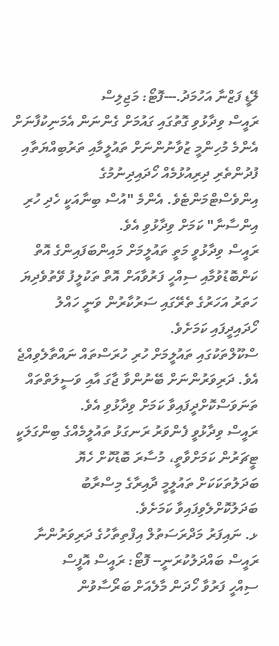ލޭޑީ ފަޒްނާ އަހުމަދު.---ފޮޓޯ: މަޖިލިސް
ރައީސް ވިދާޅުވި ގޮތުގައި ގައުމަށް ގެންނަން އެމަނިކުފާނަށް އެންމެ މުހިންމީ ޒުވާނުންނަށް ތައުލީމާއި ތަރުބިއްޔަތާއި ފުދުންތެރި ދިރިއުޅުމެއް ހޯދައިދިނުމުގެ އިންވެސްޓްމަންޓެވެ. އެންމެ "އުސް ބިނާއަކީ ހެދި ހުރި އިންސާނާ" ކަމަށް ވިދާޅުވި އެވެ.
ރައީސް ވިދާޅުވީ މަތީ ތައުލީމަށް މައިންބަފައިންގެ އޮތް ކަންބޮޑުވުމާއި ސިއްހީ ފަރުވާއަށް އޮތް ތަކުލީފު ވޭތުވެދިޔަ ހަތަރު އަހަރުގެ ތެރޭގައި ސަރުކާރުން ވަނީ ހައްލު ހޯދައިދީފައި ކަމަށެވެ.
ސްކޫލްތަކުގައި ތައުލީމަށް ހުރި ހުރަސްތައް ނައްތާލެވިއްޖެ އެވެ. ދަރިވަރުންނަށް ބޭނުންވާ ޖާގަ އާއި ވަސީލަތްތައް ތަނަވަސްކޮށްދީފައިވާ ކަމަށް ވިދާޅުވި އެވެ.
ރައީސް ވިދާޅުވީ ފެންވަރު ރަނގަޅު ތައުލީމެއްގެ ބިންގަލަކީ ޓީޗަރުން ކަމަށްވާތީ، މުސާރަ ބޮޑުކޮށް ހެޔޮ ބަދަލުތަކަކަށް ތައުލީމީ ދާއިރާގެ މިސްރާބު ބަދަލުކޮށްލެވިފައިވާ ކަމަށެވެ.
ޅ. ނައިފަރު މަދްރަސަތުލް އިފްތިތާހުގެ ދަރިވަރުންނާ ރައީސް ބައްދަލުކުރަނީ-- ފޮޓޯ: ރައީސް އޮފީސް
ސިއްހީ ފަރުވާ ހޯދަން މާލެއަށް ބަރޯސާވުން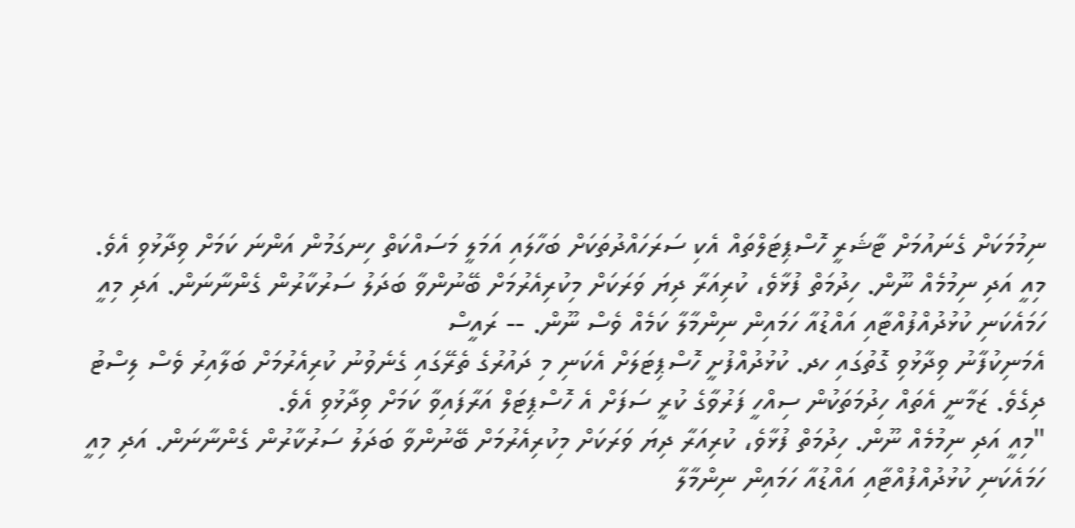ނިމުމަކަށް ގެނައުމަށް ޓާޝަރީ ހޮސްޕިޓަލްތައް އެކި ސަރަހައްދުތަކަށް ބަހާލައި އަމަލީ މަސައްކަތް ހިނގަމުން އަންނަ ކަމަށް ވިދާޅުވި އެވެ.
މިއީ އަދި ނިމުމެއް ނޫން. ހިދުމަތް ފުޅާވެ، ކުރިއަރާ ދިޔަ ވަރަކަށް މިކުރިއެރުމަށް ބޭނުންވާ ބަދަލު ސަރުކާރުން ގެންނާނަން. އަދި މިއީ ހަމައެކަނި ކުޅުދުއްފުއްޓާއި އައްޑުއާ ހަމައިން ނިންމާލާ ކަމެއް ވެސް ނޫން. -- ރައީސް
އެމަނިކުފާނު ވިދާޅުވި ގޮތުގައި ހދ. ކުޅުދުއްފުށީ ހޮސްޕިޓަލަށް އެކަނި މި ދައުރުގެ ތެރޭގައި ގެނެވުނު ކުރިއެރުމަށް ބަލާއިރު ވެސް ލިސްޓު ދިގެވެ. ޒަމާނީ އެތައް ހިދުމަތަކުން ސިއްހީ ފަރުވާގެ ކުރީ ސަފަށް އެ ހޮސްޕިޓަލް އަރާފައިވާ ކަމަށް ވިދާޅުވި އެވެ.
"މިއީ އަދި ނިމުމެއް ނޫން. ހިދުމަތް ފުޅާވެ، ކުރިއަރާ ދިޔަ ވަރަކަށް މިކުރިއެރުމަށް ބޭނުންވާ ބަދަލު ސަރުކާރުން ގެންނާނަން. އަދި މިއީ ހަމައެކަނި ކުޅުދުއްފުއްޓާއި އައްޑުއާ ހަމައިން ނިންމާލާ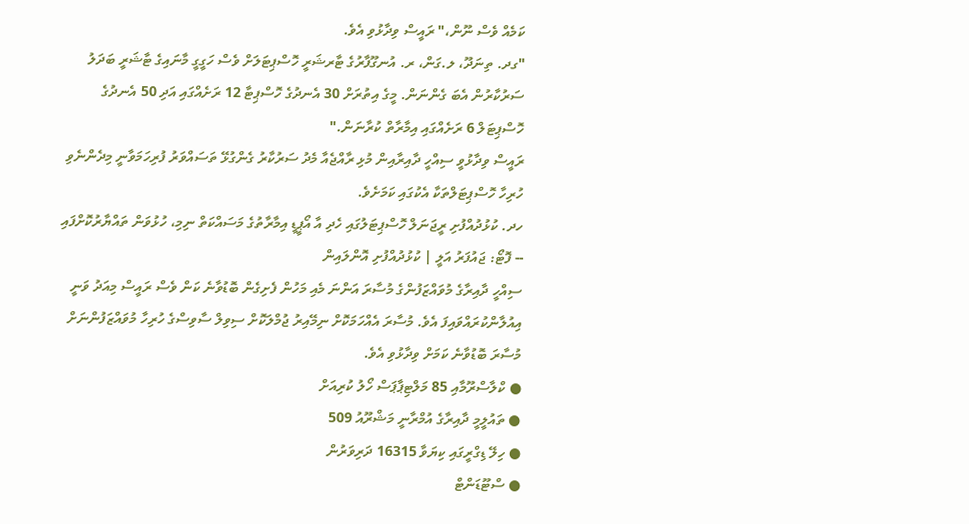ކަމެއް ވެސް ނޫން،" ރައީސް ވިދާޅުވި އެވެ.
"ގދ. ތިނަދޫ، ލ.ގަން، ރ. އުނގޫފާރުގެ ޓާރޝަރީ ހޮސްޕިޓަލަށް ވެސް ހަގީގީ މާނައިގެ ޓާޝަރީ ބަދަލު ސަރުކާރުން އެބަ ގެންނަން. މީގެ އިތުރަށް 30 އެނދުގެ ހޮސްޕިޓާ 12 ރަށެއްގައި އަދި 50 އެނދުގެ ހޮސްޕިޓަލް 6 ރަށެއްގައި އިމާރާތް ކުރާނަން."
ރައީސް ވިދާޅުވީ ސިއްހީ ދާއިރާއިން މުޅި ރާއްޖެއާ މެދު ސަރުކާރު ގެންގުޅޭ ތަސައްވަރު ފުރިހަމަވާނީ މިދެންނެވި ހުރިހާ ހޮސްޕިޓަލްތަކާ އެކުގައި ކަމަށެވެ.
ހދ. ކުޅުދުއްފުށި ރީޖަނަލް ހޮސްޕިޓަލުގައި ހެދި އާ އޯޕީޑީ އިމާރާތުގެ މަސައްކަތް ނިމި، ހުޅުވަން ތައްޔާރުކޮށްފައި -- ފޮޓޯ: ޖައުފަރު އަލީ | ކުޅުދުއްފުށި އޮންލައިން
ސިއްހީ ދާއިރާގެ މުވައްޒަފުންގެ މުސާރަ އަންނަ މެއި މަހުން ފެށިގެން ބޮޑުވާނެ ކަން ވެސް ރައީސް މިއަދު ވަނީ އިއުލާންކުރައްވައިފަ އެވެ. މުސާރަ އެއްހަމަކޮށް ނިމޭއިރު ޖުމްލަކޮށް ސިވިލް ސާވިސްގެ ހުރިހާ މުވައްޒަފުންނަށް މުސާރަ ބޮޑުވާނެ ކަމަށް ވިދާޅުވި އެވެ.
● ކްލާސްރޫމާއި 85 މަލްޓިޕާޕަސް ހޯލު ކުރިއަށް
● ތައުލީމީ ދާއިރާގެ އުމްރާނީ މަޝްރޫއު 509
● ހިލޭ ޑިގްރީގައި ކިޔަވާ 16315 ދަރިވަރުން
● ސްޓޫޑަންޓް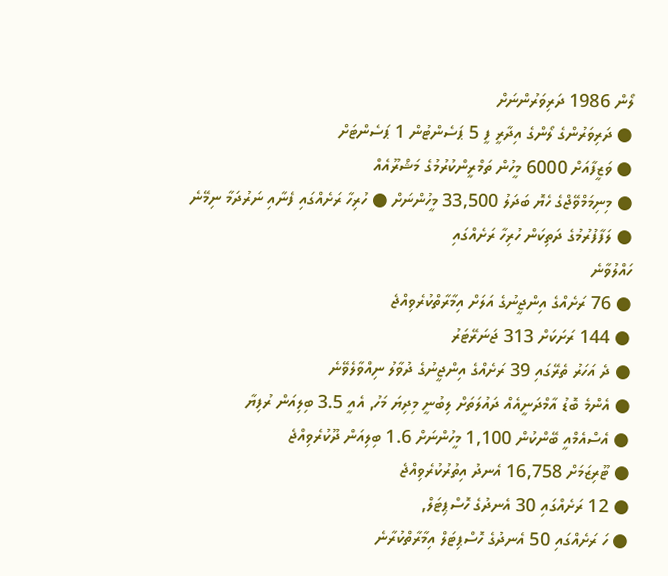ލޯން 1986 ދަރިވަރުންނަށް
● ދަރިވަރުންގެ ލޯންގެ އިދާރީ ފީ 5 ޕަސެންޓުން 1 ޕަސެންޓަށް
● ވަޒީފާއަށް 6000 މީހުން ތަމްރީންކުރުމުގެ މަޝްރޫއެއް
● މިނިމަމްވޭޖްގެ ހެޔޮ ބަދަލު 33,500 މީހުންނަށް ● ހުރިހާ ރަށެއްގައި ފެނާއި ނަރުދަމާ ނިމޭނެ
● ލަފާފުރުމުގެ ދަތިކަން ހުރިހާ ރަށެއްގައި
ހައްލުވާނެ
● 76 ރަށެއްގެ އިންޖީނުގެ އަލަށް އިމާރާތްކުރެވިއްޖެ
● 144 ރަށަކަށް 313 ޖަނަރޭޓަރު
● ދެ އަހަރު ތެރޭގައި 39 ރަށެއްގެ އިންޖީނުގެ ދުވާލު ނިއްވާލެވޭނެ
● އެންމެ ބޮޑު އާމްދަނީއެއް ދައުލަތަށް ލިބުނީ މިދިޔަ މަހު, އެއީ 3.5 ބިލިއަން ރުފިޔާ
● އެސްއެމްއީ ބޭންކުން 1,100 މީހުންނަށް 1.6 ބިލިއަން ދޫކުރެވިއްޖެ
● ޓޫރިޒަމަށް 16,758 އެނދު އިތުރުކުރެވިއްޖެ
● 12 ރަށެއްގައި 30 އެނދުގެ ހޮސްޕިޓަލް,
● ހަ ރަށެއްގައި 50 އެނދުގެ ހޮސްޕިޓަލް އިމާރާތްކުރާނެ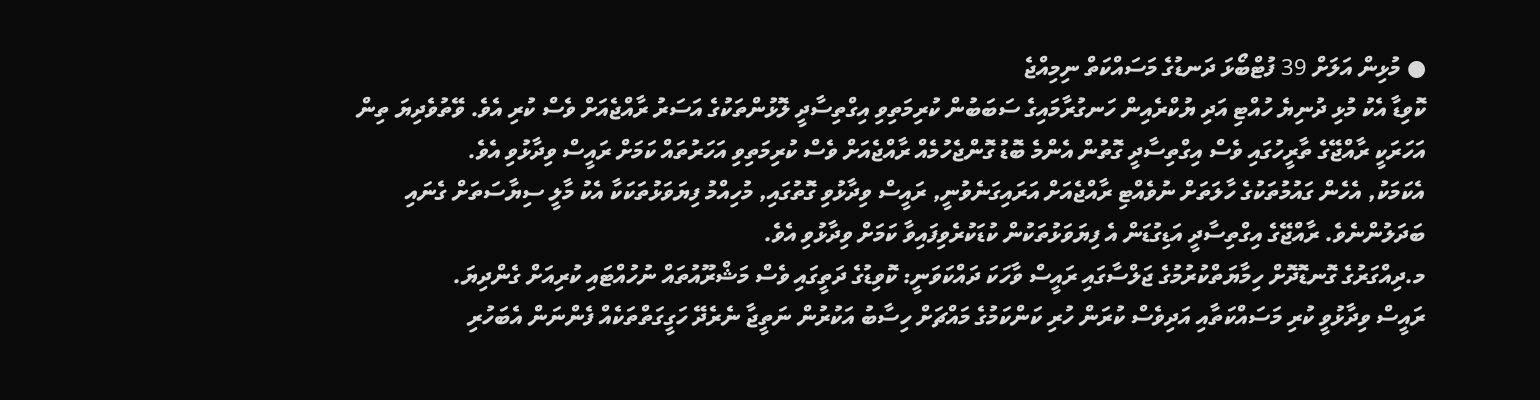● މުޅިން އަލަށް 39 ފުޓްބޯޅަ ދަނޑުގެ މަސައްކަތް ނިމިއްޖެ
ކޮވިޑާ އެކު މުޅި ދުނިޔެ ހުއްޓި އަދި ޔުކްރެއިން ހަނގުރާމައިގެ ސަބަބުން ކުރިމަތިވި އިގްތިސާދީ ލޮޅުންތަކުގެ އަސަރު ރާއްޖެއަށް ވެސް ކުރި އެވެ. ވޭތުވެދިޔަ ތިން އަހަރަކީ ރާއްޖޭގެ ތާރީހުގައި ވެސް އިގްތިސާދީ ގޮތުން އެންމެ ބޮޑު ގޮންޖެހުމެއް ރާއްޖެއަށް ވެސް ކުރިމަތިވި އަހަރުތައް ކަމަށް ރައީސް ވިދާޅުވި އެވެ.
އެކަމަކު, އެހެން ގައުމުތަކުގެ ހާލަތަށް ނުވެއްޓި ރާއްޖެއަށް އަރައިގަނެވުނީ, ރައީސް ވިދާޅުވި ގޮތުގައި, މުހިއްމު ފިޔަވަޅުތަކަކާ އެކު މާލީ ސިޔާސަތަށް ގެނައި ބަދަލުންނެވެ. ރާއްޖޭގެ އިގްތިސާދީ އަޑިގުޑަން އެ ފިޔަވަޅުތަކުން ކުޑަކުރެވިފައިވާ ކަމަށް ވިދާޅުވި އެވެ.
މ.ދިއްގަރުގެ ގޮނޑޮދޮށް ހިމާޔަތްކުރުމުގެ ޖަލްސާގައި ރައީސް ވާހަކަ ދައްކަވަނީ: ކޮވިޑުގެ ދަތީގައި ވެސް މަޝްރޫއުތައް ނުހުއްޓައި ކުރިއަށް ގެންދިޔަ.
ރައީސް ވިދާޅުވީ ކުރި މަސައްކަތާއި އަދިވެސް ކުރަން ހުރި ކަންކަމުގެ މައްޗަށް ހިސާބު އަކުރުން ނަތީޖާ ނެރެދޭ ހަގީގަތްތަކެއް ފެންނަން އެބަހުރި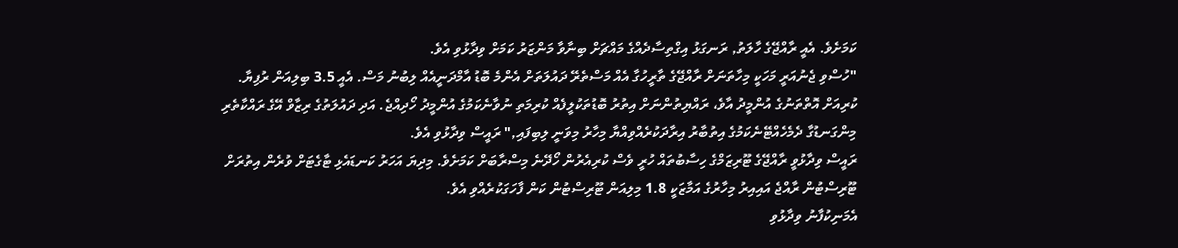ކަމަށެވެ. އެއީ ރާއްޖޭގެ ހާލަތު, ރަނގަޅު އިގްތިސާދެއްގެ މައްޗަށް ބިނާވާ މަންޒަރު ކަމަށް ވިދާޅުވި އެވެ.
"ހުސްވި ޖެނުއަރީ މަހަކީ މިހާތަނަށް ރާއްޖޭގެ ތާރީހުގާ އެއް މަސްތެރޭ ދައުލަތަށް އެންމެ ބޮޑު އާމްދަނީއެއް ލިބުނު މަސް. އެއީ 3.5 ބިލިއަން ރުފިޔާ. ކުރިއަށް އޮތްތަނުގެ އުންމީދު އާވެ، ރައްޔިތުންނަށް އިތުރު ބޮޑުތަކުލީފެއް ކުރިމަތި ނުވާނެކަމުގެ އުންމީދު ހޯދިއްޖެ. އަދި ދައުލަތުގެ ރިޒާވް އޭގެ ރައްކާތެރި މިންގަނޑުގާ ދެމެހެއްޓޭނެކަމުގެ އިތުބާރު އިރާދަކުރެއްވިއްޔާ މިހާރު މިވަނީ ލިބިފައި," ރައީސް ވިދާޅުވި އެވެ.
ރައީސް ވިދާޅުވީ ރާއްޖޭގެ ޓޫރިޒަމްގެ ހިސާބުތައް ހުރީ ވެސް ކުރިއެރުން ހޯދޭނެ މިސްރާބަށް ކަމަށެވެ. މިދިޔަ އަހަރު ކަނޑައެޅި ޓާގެޓަށް ވުރެން އިތުރަށް ޓޫރިސްޓުން ރާއްޖެ އައިއިރު މިހާރުގެ އަމާޒަކީ 1.8 މިލިއަން ޓޫރިސްޓުން ކަން ފާހަގަކުރެއްވި އެވެ.
އެމަނިކުފާނު ވިދާޅުވި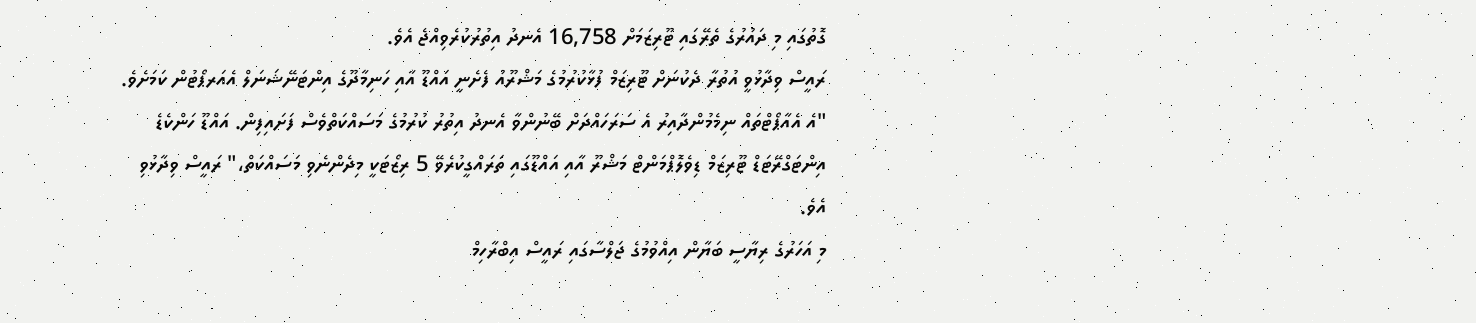ގޮތުގައި މި ދައުރުގެ ތެރޭގައި ޓޫރިޒަމަށް 16,758 އެނދު އިތުރުކުރެވިއްޖެ އެވެ.
ރައީސް ވިދާޅުވީ އުތުރާ ދެކުނަށް ޓޫރިޒަމް ފުޅާކުރުމުގެ މަޝްރޫއު ފެށެނީ އައްޑޫ އާއި ހަނިމާދޫގެ އިންޓަނޭޝަނަލް އެއަރޕޯޓުން ކަމަށެވެ.
"އެ އެއާޕޯޓްތައް ނިމެމުންދާއިރު އެ ސަރަހައްދަށް ބޭނުންވާ އެނދު އިތުރު ކުރުމުގެ މަސައްކަތްވެސް ފަށައިފިން. އައްޑޫ ހަންކެޑެ އިންޓަގްރޭޓަޑް ޓޫރިޒަމް ޑިވެލޮޕްމަންޓް މަޝްރޫ އާއި އައްޑޫގައި ތަރައްގީކުރެވޭ 5 ރިޒޯޓަކީ މިދެންނެވި މަސައްކަތް،" ރައީސް ވިދާޅުވި އެވެ.
މި އަހަރުގެ ރިޔާސީ ބަޔާން އިއްވުމުގެ ޖަލްސާގައި ރައީސް އިބްރާހިމް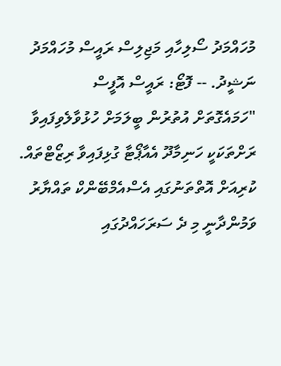މުހައްމަދު ސޯލިހާއި މަޖިލިސް ރައީސް މުހައްމަދު ނަޝީދު. -- ފޮޓޯ: ރައީސް އޮފީސް
"ހަމައެގޮތަށް އުތުރުން ބީލަމަށް ހުޅުވާލެވިފައިވާ ރަށްތަކަކީ ހަނިމާދޫ އެއާޕޯޓާ ގުޅިފައިވާ ރިޒޯޓްތައް. ކުރިއަށް އޮތްތަނުގައި އެސްއެމްބޭންކް ތައްޔާރު ވަމުންދާނީ މި ދެ ސަރަހައްދުގައި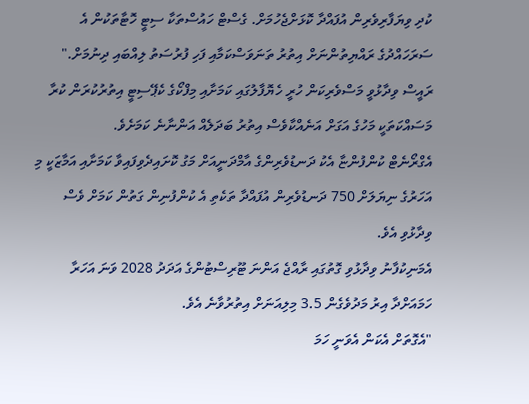ކުދި ވިޔަފާރިވެރިން އުފައްދާ ކޮޅަށްޖެހުމަށް. ގެސްޓް ހައުސްތަކާ ސިޓީ ހޮޓާތަކުން އެ ސަރަހައްދުގެ ރައްޔިތުންނަށް އިތުރު ތަނަވަސްކަމާއި ފަހި ފުރުސަތު ލިއްބައި ދިނުމަށް."
ރައީސް ވިދާޅުވީ މަސްވެރިކަން ހުރީ ހެޔޮފާލުގައި ކަމަށާއި މިފްކޯގެ ކެޕޭސިޓީ އިތުރުކުރަން ކުރާ މަސައްކަތަކީ މަހުގެ އަގަށް އަނެއްކާވެސް އިތުރު ބަދަލެއް އަންނާނެ ކަމަށެވެ.
އެގްރޯނެޓް ކުންފުންޏާ އެކު ދަނޑުވެރިންގެ އާމްދަނީއަށް މަގު ކޮށައިދެވިފައިވާ ކަމަށާއި އަމާޒަކީ މި އަހަރުގެ ނިޔަލަށް 750 ދަނޑުވެރިން އުފައްދާ ތަކެތި އެ ކުންފުނިން ގަތުން ކަމަށް ވެސް ވިދާޅުވި އެވެ.
އެމަނިކުފާނު ވިދާޅުވި ގޮތުގައި ރާއްޖެ އަންނަ ޓޫރިސްޓުންގެ އަދަދު 2028 ވަނަ އަހަރާ ހަމައަށްދާ އިރު މަދުވެގެން 3.5 މިލިއަނަށް އިތުރުވާނެ އެވެ.
"އެގޮތަށް އެކަން އެވަނީ ހަމަ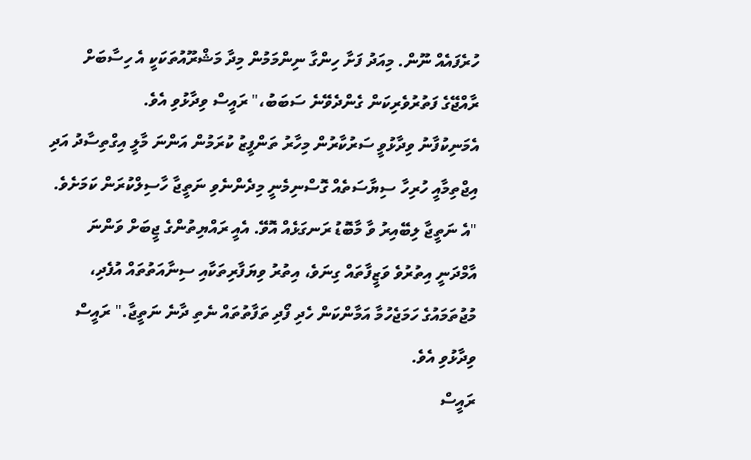ހުރެފައެއް ނޫން. މިއަދު ފަށާ ހިންގާ ނިންމަމުން މިދާ މަޝްރޫއުތަކަކީ އެ ހިސާބަށް ރާއްޖޭގެ ފަތުރުވެރިކަން ގެންދެވޭނެ ސަބަބު،" ރައީސް ވިދާޅުވި އެވެ.
އެމަނިކުފާނު ވިދާޅުވީ ސަރުކާރުން މިހާރު ތަންފީޒު ކުރަމުން އަންނަ މާލީ އިގްތިސާދު އަދި އިޖްތިމާއީ ހުރިހާ ސިޔާސަތެއް ގޮސްނިމެނީ މިދެންނެވި ނަތީޖާ ހާސިލްކުރަން ކަމަށެވެ.
"އެ ނަތީޖާ ލިބޭއިރު ވާ މާބޮޑު ރަނގަޅެއް އޮވޭ. އެއީ ރައްޔިތުންގެ ޖީބަށް ވަންނަ އާމްދަނީ އިތުރުވެ ވަޒީފާތައް ގިނަވެ، އިތުރު ވިޔަފާރިތަކާއި ސިނާއަތުތައް އުފެދި، މުޖުތަމައުގެ ހަމަޖެހުމާ އަމާންކަން ހެދި ފޯދި ތަފާތުތައް ނެތި ދާނެ ނަތީޖާ." ރައީސް ވިދާޅުވި އެވެ.
ރައީސް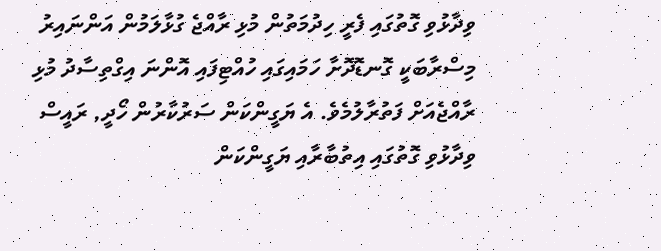ވިދާޅުވި ގޮތުގައި ފެރީ ހިދުމަތުން މުޅި ރާއްޖެ ގުޅާލަމުން އަންނައިރު މިސްރާބަކީ ގޮނޑޮދޮށާ ހަމައިގައި ހުއްޓިފައި އޮންނަ އިގްތިސާދު މުޅި ރާއްޖެއަށް ފަތުރާލުމެވެ. އެ ޔަގީންކަން ސަރުކާރުން ހޯދީ, ރައީސް ވިދާޅުވި ގޮތުގައި އިތުބާރާއި ޔަގީންކަން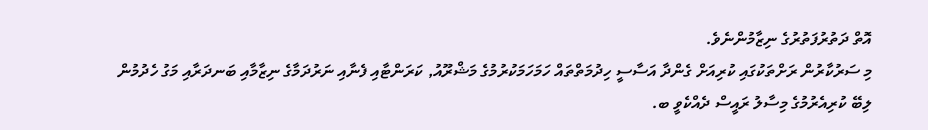އޮތް ދަތުރުފަތުރުގެ ނިޒާމުންނެވެ.
މި ސަރުކާރުން ރަށްތަކުގައި ކުރިއަށް ގެންދާ އަސާސީ ހިދުމަތްތައް ހަމަހަމަކުރުމުގެ މަޝްރޫއު, ކަރަންޓާއި ފެނާއި ނަރުދަމާގެ ނިޒާމާއި ބަނދަރާއި މަގު ހެދުމުން ލިބޭ ކުރިއެރުމުގެ މިސާލު ރައީސް ދެއްކެވީ ބ.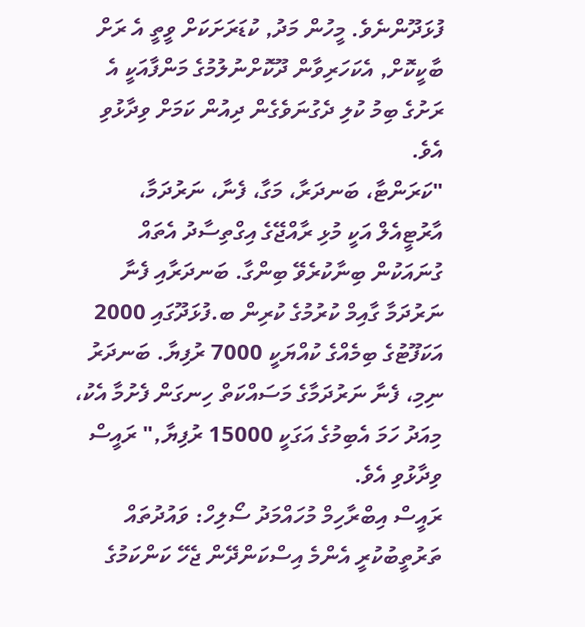ފުޅަދޫންނެވެ. މީހުން މަދު, ކުޑަރަށަކަށް ވީތީ އެ ރަށް ބާކީކޮށް, އެކަހަރިވާން ދޫކޮށްނުލުމުގެ މަންފާއަކީ އެ ރަށުގެ ބިމު ކުލި ދެގުނަވެގެން ދިއުން ކަމަށް ވިދާޅުވި އެވެ.
"ކަރަންޓާ، ބަނދަރާ، މަގާ، ފެނާ، ނަރުދަމާ، އާރުޓީއެލް އަކީ މުޅި ރާއްޖޭގެ އިގްތިސާދު އެތައް ގުނައަކުން ބިނާކުރެވޭ ބިންގާ. ބަނދަރާއި ފެނާ ނަރުދަމާ ގާއިމް ކުރުމުގެ ކުރިން ބ.ފުޅަދޫގައި 2000 އަކަފޫޓުގެ ބިމެއްގެ ކުއްޔަކީ 7000 ރުފިޔާ. ބަނދަރު ނިމި، ފެނާ ނަރުދަމާގެ މަސައްކަތް ހިނގަން ފެށުމާ އެކު، މިއަދު ހަމަ އެބިމުގެ އަގަކީ 15000 ރުފިޔާ," ރައީސް ވިދާޅުވި އެވެ.
ރައީސް އިބްރާހިމް މުހައްމަދު ސޯލިހް: ވައުދުތައް ތަރުތީބުކުރީ އެންމެ އިސްކަންދޭން ޖެހޭ ކަންކަމުގެ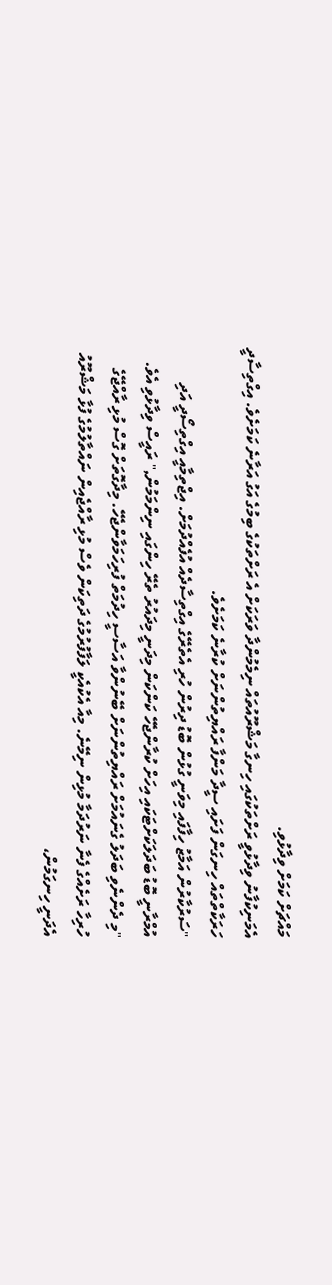މައްޗަށް ކަމަށް ވިދާޅުވި.
އެމަނިކުފާނު ވިދާޅުވީ ރަށްތަކުގައި ހިނގާ މަޝްރޫއުތައް ނިމެމުންދާ ވަރަކަށް އެ ރަށްތަކުގެ ބިމުގެ އަގު އަރާނެ ކަމަށެވެ. އިގްތިސާދީ ހަރަކާތްތައް ހިނގަން ފަށައި ސީދާ މަންފާ ރައްޔިތުންނަށް ކުރާނެ ކަމަށެވެ.
"ސަރުކާރުން އަމާޒު ހިފާފައި މިވަނީ ގުޅުން ބޮޑު ދިރުން ހުރި އެތެރޭގެ އިގްތިސާދެއް އުފެއްދުމަށް. އިޖްތިމާއީ އިގްތިސޯދީ އަދި އުމްރާނީ ބޮޑު ބަދަލަކަށްޓަކައި އިހަށް ކުރާންޖެހޭ ކަންކަން މިދަނީ މިދައުރު ތެރޭ ހިންގައި ނިންމަމުން," ރައީސް ވިދާޅުވި އެވެ.
"މި ދެންނެވި ބަދަލު ގެނައުމަށް ރައްޔިތުންނަށް ބޭނުންވާ އަސާސީ ހިދުމަތް ފުރިހަމަވާންޖެހޭ. މިދާގޮތަށް ގޮސް މުޅި ރާއްޖޭގެ ހުރިހާ ރަށެއްގެ ފެނާ ނަރުދަމާ މުޅިން ނިމޭނެ. މިއާ އެކުއެކީ ލަފާފުރުމުގެ ދަތިކަން ވެސް މުޅި ރާއްޖެއިން ނައްތާލުމުގެ ފުޅާ މަޝްރޫއު އެދަނީ ހިނގަމުން،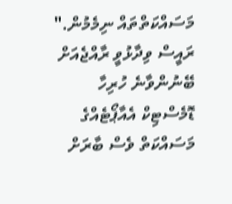މަސައްކަތްތައް ނިމެމުން."
ރައީސް ވިދާޅުވީ ރާއްޖެއަށް ބޭނުންވާނެ ހުރިހާ ޑޮމެސްޓިކް އެއާޕޯޓެއްގެ މަސައްކަތް ވެސް ބާރަށް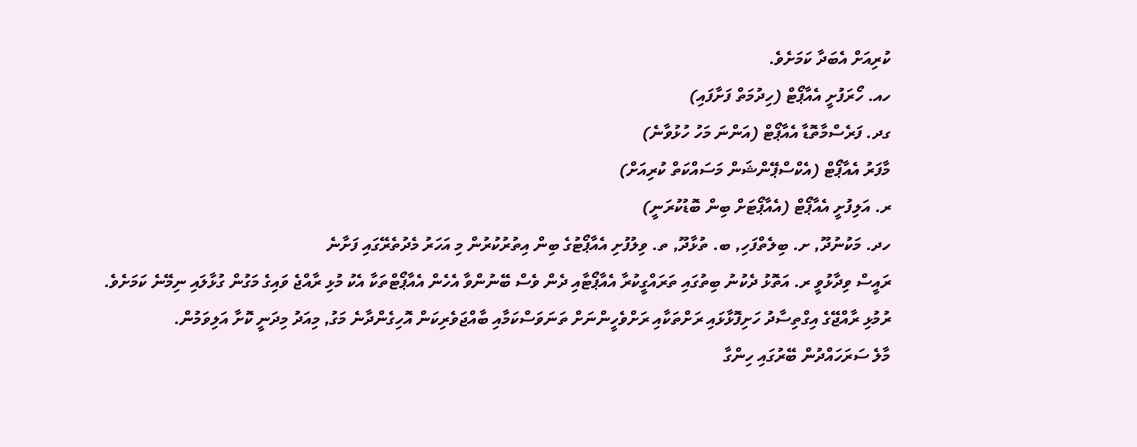ކުރިއަށް އެބަދާ ކަމަށެވެ.
ހއ. ހޯރަފުށީ އެއާޕޯޓް (ހިދުމަތް ފަށާފައި)
ގދ. ފަރެސްމާތޮޑާ އެއާޕޯޓް (އަންނަ މަހު ހުޅުވާނެ)
މާފަރު އެއާޕޯޓް (އެކްސްޕޭންޝަން މަސައްކަތް ކުރިއަށް)
ރ. އަލިފުށީ އެއާޕޯޓް (އެއާޕޯޓަށް ބިން ބޮޑުކުރަނީ)
ހދ. މަކުނުދޫ, ށ. ބިލެތްފަހި, ބ. ތުޅާދޫ, ތ. ވިލުފުށި އެއާޕޯޓުގެ ބިން އިތުރުކުރުން މި އަހަރު މެދުތެރޭގައި ފަށާނެ
ރައީސް ވިދާޅުވީ ރ. އަތޮޅު ދެކުނު ބިތުގައި ތަރައްގީކުރާ އެއާޕޯޓާއި ދެން ވެސް ބޭނުންވާ އެހެން އެއާޕޯޓްތަކާ އެކު މުޅި ރާއްޖެ ވައިގެ މަގުން ގުޅާލައި ނިމޭނެ ކަމަށެވެ.
ރުމުޅި ރާއްޖޭގެ އިގްތިސާދު ހަށިފޮޅާޅައި ރަށްތަކާއި ރަށްވެހީންނަށް ތަނަވަސްކަމާއި ބާއްޖަވެރިކަން އޮހިގެންދާނެ މަގު, މިއަދު މިދަނީ ކޮށާ އަލިވަމުން.
މާލެ ސަރަހައްދުން ބޭރުގައި ހިންގާ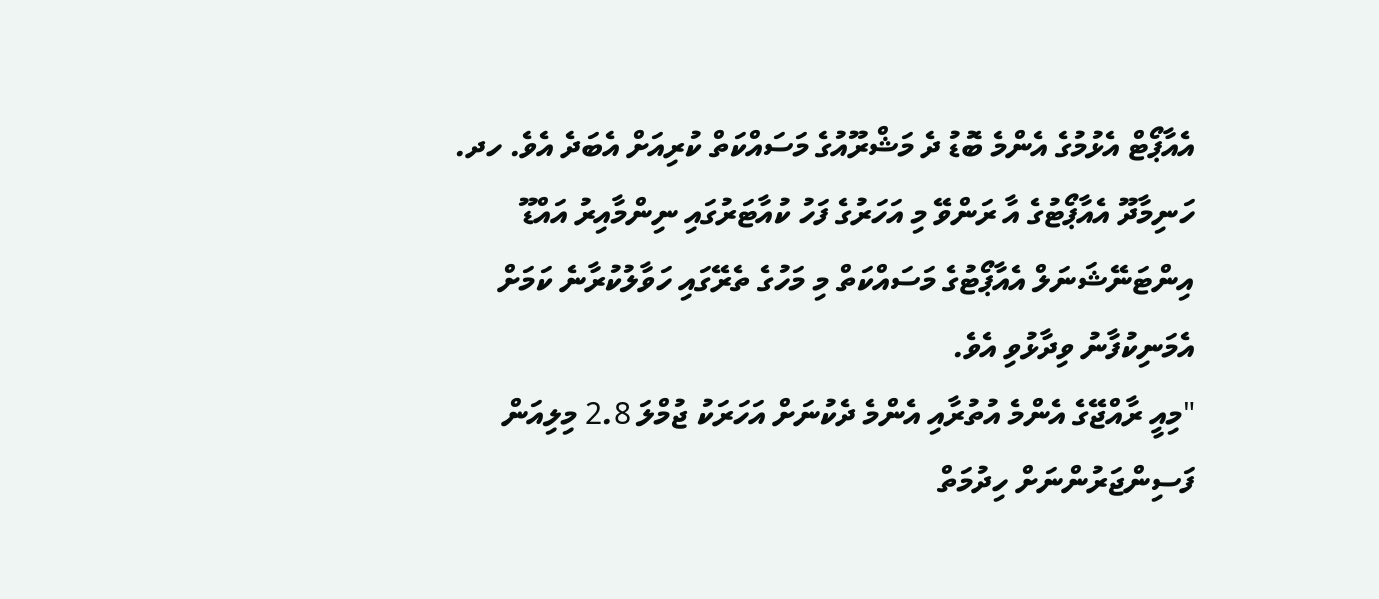އެއާޕޯޓް އެޅުމުގެ އެންމެ ބޮޑު ދެ މަޝްރޫއުގެ މަސައްކަތް ކުރިއަށް އެބަދެ އެވެ. ހދ. ހަނިމާދޫ އެއާޕޯޓުގެ އާ ރަންވޭ މި އަހަރުގެ ފަހު ކުއާޓަރުގައި ނިންމާއިރު އައްޑޫ އިންޓަނޭޝަނަލް އެއާޕޯޓުގެ މަސައްކަތް މި މަހުގެ ތެރޭގައި ހަވާލުކުރާނެ ކަމަށް އެމަނިކުފާނު ވިދާޅުވި އެވެ.
"މިއީ ރާއްޖޭގެ އެންމެ އުތުރާއި އެންމެ ދެކުނަށް އަހަރަކު ޖުމްލަ 2.8 މިލިއަން ފަސިންޖަރުންނަށް ހިދުމަތް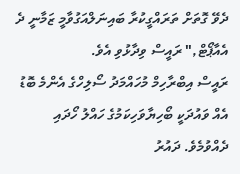ދެވޭ ގޮތަށް ތަރައްގީކުރާ ބައިނަލްއަގުވާމީ ޒަމާނީ ދެ އެއާޕޯޓް," ރައީސް ވިދާޅުވި އެވެ.
ރައީސް އިބްރާހިމް މުހައްމަދު ސޯލިހްގެ އެންމެ ބޮޑު އެއް ވައުދަކީ ބޯހިޔާވަހިކަމުގެ ހައްލު ހޯދައި ދެއްވުމެވެ. ދައުރު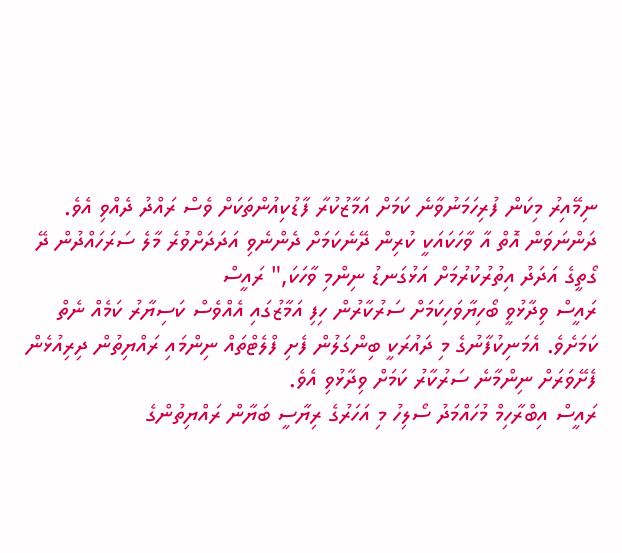ނިމޭއިރު މިކަން ފުރިހަމަނުވާނެ ކަމަށް އަމާޒުކުރާ ފާޑުކިއުންތަކަށް ވެސް ރައްދު ދެއްވި އެވެ.
ދަންނަވަން އޮތް އާ ވާހަކައަކީ ކުރިން ދޭނެކަމަށް ދެންނެވި އަދަދަށްވުރެ މާލެ ސަރަހައްދުން ދޭ ގޯތީގެ އަދަދު އިތުރުކުރުމަށް އަޅުގަނޑު ނިންމި ވާހަކަ," ރައީސް
ރައީސް ވިދާޅުވީ ބޯހިޔާވަހިކަމަށް ސަރުކާރުން ހިފި އަމާޒުގައި އެއްވެސް ކަސިޔާރު ކަމެއް ނެތް ކަމަށެވެ. އެމަނިކުފާނުގެ މި ދައުރަކީ ބިންގަލުން ފެށި ފްލެޓްތައް ނިންމައި ރައްޔިތުން ދިރިއުޅެން ފެށޭވަރަށް ނިންމާނެ ސަރުކާރު ކަމަށް ވިދާޅުވި އެވެ.
ރައީސް އިބްރާހިމް މުހައްމަދު ސޯލިހު މި އަހަރުގެ ރިޔާސީ ބަޔާން ރައްޔިތުންގެ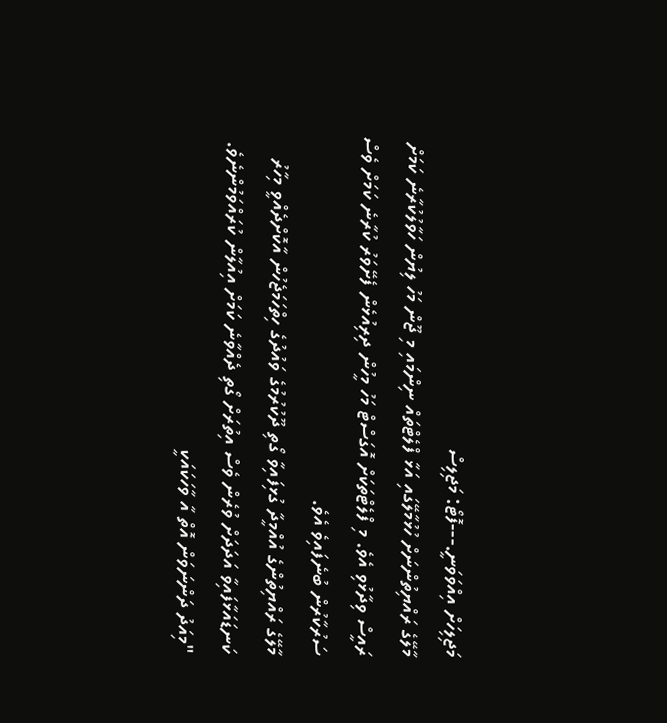މަޖިލިހަށް އިއްވަވަނީ.---ފޮޓޯ: މަޖިލިސް
މާލޭގެ ރައްޔިތުންނަށް ހުޅުމާލޭގައި އަޅާ ފްލެޓްތައް ނިންމައި މި ޖޫން މަހު ލިޔުން ހަވާލުކުރާނެ ކަމަށް ރައީސް ވިދާޅުވި އެވެ. މި ފްލެޓްތަކަށް އޮގަސްޓް މަހު މީހުން ދިރިއުޅެން ފެށޭވަރު ކުރާނެ ކަމަށް ވެސް ސަރުކާރުން ބުނެފައިވެ އެވެ.
މާލޭގެ ރައްޔިތުންގެ އުއްމީދާ ގުޅިފައިވާ ގޯތި ދޫކުރުމުގެ ވައުދުގެ ހިތްހަމަޖެހުން އާކޮށްދެއްވީ މިހާރު ކަނޑައަޅާފައިވާ އަދަދަށް ވުރެން ވެސް އިތުރަށް ގޯތި ދެއްވާނެ ކަމަށް އިއުލާން ކުރައްވަމުންނެވެ. "މިއަދު ދަންނަވަން އޮތް އާ ވާހަކައަކީ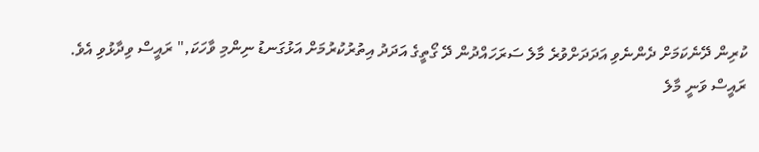ކުރިން ދޭނެކަމަށް ދެންނެވި އަދަދަށްވުރެ މާލެ ސަރަހައްދުން ދޭ ގޯތީގެ އަދަދު އިތުރުކުރުމަށް އަޅުގަނޑު ނިންމި ވާހަކަ," ރައީސް ވިދާޅުވި އެވެ.
ރައީސް ވަނީ މާލެ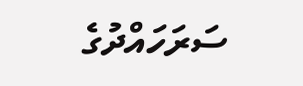ސަރަހައްދުގެ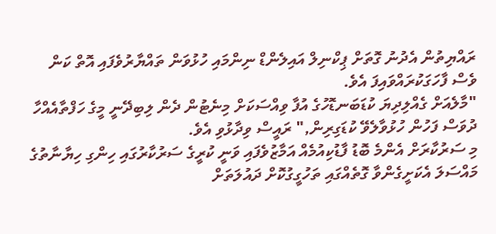ރައްޔިތުން އެދުނު ގޮތަށް ޕިކްނިލް އައިލެންޑް ނިންމައި ހުޅުވަން ތައްޔާރުވެފައި އޮތް ކަން ވެސް ފާހަގަކުރައްވައިފަ އެވެ.
"މާލެއަށް ގެއްލިދިޔަ ކުޑަބަނޑޮހުގެ އުފާ ވިއްސަކަށް މިނެޓުން ދެން ލިބިދޭނީ މީގެ ހަފްތާއެއްހާ ދުވަސް ފަހުން ހުޅުވާލެވޭ ކުޑަގިރިން," ރައީސް ވިދާޅުވި އެވެ.
މި ސަރުކާރަށް އެންމެ ބޮޑު ފާޑުކިއުމެއް އަމާޒުވެފައި ވަނީ ކުރީގެ ސަރުކާރުގައި ހިންގި ހިޔާނާތުގެ މައްސަލަ އެކަށީގެންވާ ގޮތެއްގައި ތަހުގީގުކޮށް ދައުލަތަށް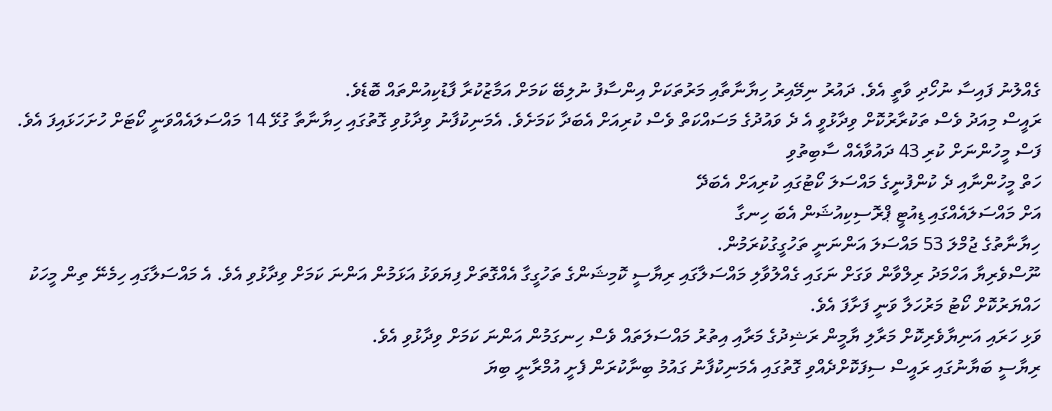ގެއްލުނު ފައިސާ ނުހޯދި ވާތީ އެވެ. ދައުރު ނިމޭއިރު ހިޔާނާތާއި މަރުތަކަށް އިންސާފު ނުލިބޭ ކަމަށް އަމާޒުކުރާ ފާޑުކިއުންތައް ބޮޑެވެ.
ރައީސް މިއަދު ވެސް ތަކުރާރުކޮށް ވިދާޅުވީ އެ ދެ ވައުދުގެ މަސައްކަތް ވެސް ކުރިއަށް އެބަދާ ކަމަށެވެ. އެމަނިކުފާނު ވިދާޅުވި ގޮތުގައި ހިޔާނާތާ ގުޅޭ 14 މައްސަލައެއްވަނީ ކޯޓަށް ހުށަހަޅައިފަ އެވެ.
ފަސް މީހުންނަށް ކުރި 43 ދައުވާއެއް ސާބިތުވި
ހަތް މީހުންނާއި ދެ ކުންފުނީގެ މައްސަލަ ކޯޓުގައި ކުރިއަށް އެބަދޭ
އަށް މައްސަލައެއްގައި ޑިއުޓީ ޕްރޮސިކިއުޝަން އެބަ ހިނގާ
ހިޔާނާތުގެ ޖުމްލަ 53 މައްސަލަ އަންނަނީ ތަހުގީގުކުރަމުން.
ނޫސްވެރިޔާ އަހްމަދު ރިލްވާން ވަގަށް ނަގައި ގެއްލުވާލި މައްސަލާގައި ރިޔާސީ ކޮމިޝަންގެ ތަހުގީގާ އެއްގޮތަށް ފިޔަވަޅު އަޅަމުން އަންނަ ކަމަށް ވިދާޅުވި އެވެ. އެ މައްސަލާގައި ހިމެނޭ ތިން މީހަކު ހައްޔަރުކޮށް ކޯޓު މަރުހަލާ ވަނީ ފަށާފަ އެވެ.
ވަޅި ހަރައި އަނިޔާވެރިކޮށް މަރާލި ޔާމީން ރަޝިދުގެ މަރާއި އިތުރު މައްސަލަތައް ވެސް ހިނގަމުން އަންނަ ކަމަށް ވިދާޅުވި އެވެ.
ރިޔާސީ ބަޔާނުގައި ރައީސް ސިފަކޮށްދެއްވި ގޮތުގައި އެމަނިކުފާނު ގައުމު ބިނާކުރަން ފެށީ އުމްރާނީ ބިޔަ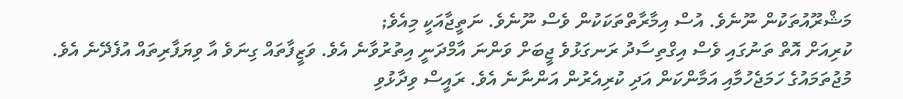މަޝްރޫއުތަކުން ނޫނެވެ. އުސް އިމާރާތްތަކަކުން ވެސް ނޫނެވެ. ނަތީޖާއަކީ މިއެވެ;
ކުރިއަށް އޮތް ތަނުގައި ވެސް އިގްތިސާދު ރަނގަޅުވެ ޖީބަށް ވަންނަ އާމްދަނީ އިތުރުވާނެ އެވެ. ވަޒީފާތައް ގިނަވެ އާ ވިޔަފާރިތައް އުފެދޭނެ އެވެ. މުޖުތަމައުގެ ހަމަޖެހުމާއި އަމާންކަން އަދި ކުރިއެރުން އަންނާނެ އެވެ. ރައީސް ވިދާޅުވި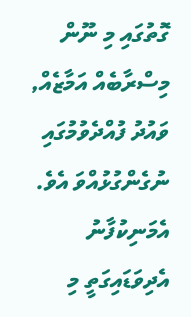ގޮތުގައި މި ނޫން މިސްރާބެއް އަމާޒެއް, ވައުދު ފުއްދެވުމުގައި ނުގެންގުޅުއްވަ އެވެ.
އެމަނިކުފާނު އެދިވަޑައިގަތީ މި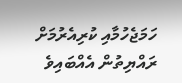ހަމަޖެހުމާއި ކުރިއެރުމަށް ރައްޔިތުން އެއްބައިވެ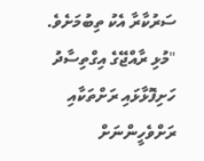ސަރުކާރާ އެކު ތިބުމަށެވެ.
"މުޅި ރާއްޖޭގެ އިގްތިސާދު ހަށިފޮޅާޅައި ރަށްތަކާއި ރަށްވެހީންނަށް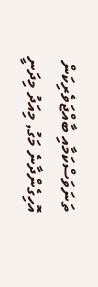ތަނަވަސްކަމާއި ބާއްޖަވެރިކަން އޮހިގެންދާނެ މަގު, މިއަދު މިދަނީ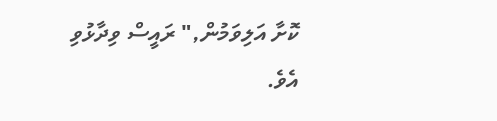ކޮށާ އަލިވަމުން," ރައީސް ވިދާޅުވި އެވެ.